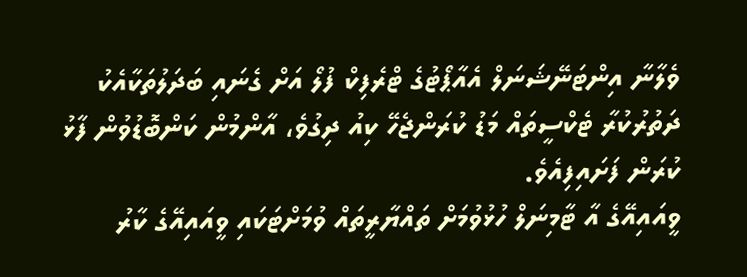ވެލާނާ އިންޓަނޭޝަނަލް އެއާޕޯޓުގެ ޓްރެފިކް ފުލޯ އަށް ގެނައި ބަދަލުތަކާއެކު ދަތުރުކުރާ ޓެކްސީތައް މަޑު ކުރަންޖެހޭ ކިއު ދިގުވެ، އާންމުން ކަންބޮޑުވުން ފާޅު ކުރަން ފަށައިފިއެވެ.
ވީއައިއޭގެ އާ ޓާމިނަލް ހުޅުވުމަށް ތައްޔާރީތައް ވުމަށްޓަކައި ވީއައިއޭގެ ކާރު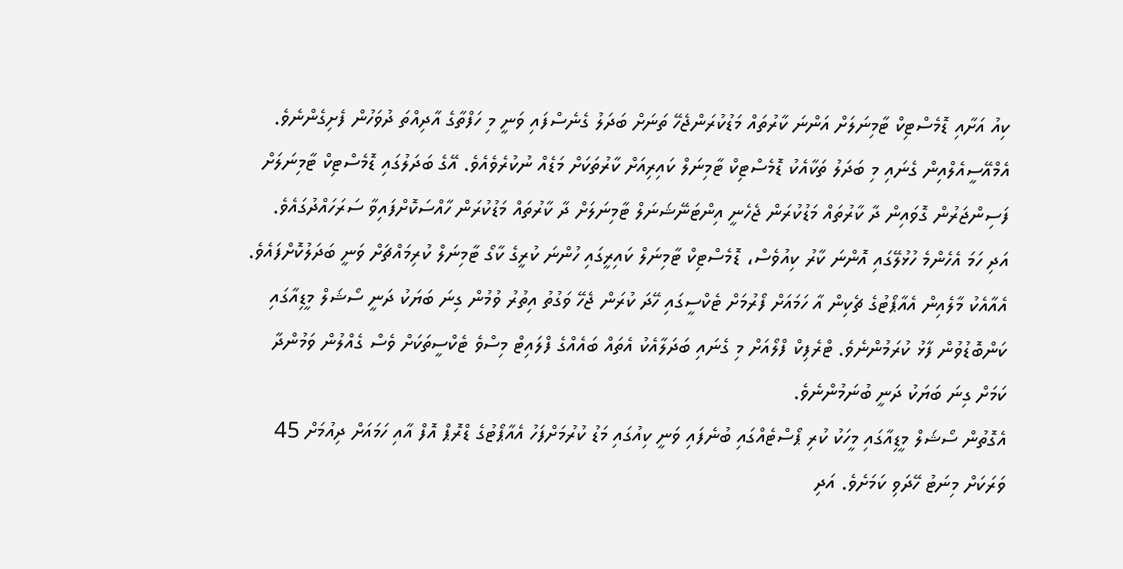ކިއު އަށާއި ޑޮމެސްޓިކް ޓާމިނަލަށް އަންނަ ކާރުތައް މަޑުކުރަންޖެހޭ ތަނަށް ބަދަލު ގެނެސްފައި ވަނީ މި ހަފްތާގެ އާދިއްތަ ދުވަހުން ފެށިގެންނެވެ.
އެމްއޭސީއެލްއިން ގެނައި މި ބަދަލު ތަކާއެކު ޑޮމެސްޓިކް ޓާމިނަލް ކައިރިއަށް ކާރުތަކަށް މަޑެއް ނުކުރެވެއެވެ. އޭގެ ބަދަލުގައި ޑޮމެސްޓިކް ޓާމިނަލަށް ފަސިންޖަރުން ގޮވައިން ދާ ކާރުތައް މަޑުކުރަން ޖެހެނީ އިންޓަނޭޝަނަލް ޓާމިނަލަށް ދާ ކާރުތައް މަޑުކުރަން ހާއްސަކޮށްފައިވާ ސަރަހައްދުގައެވެ. އަދި ހަމަ އެހެންމެ ހުޅުލޭގައި އޮންނަ ކާރު ކިއުވެސް، ޑޮމެސްޓިކް ޓާމިނަލް ކައިރީގައި ހުންނަ ކުރީގެ ކާގޯ ޓާމިނަލް ކުރިމައްޗަށް ވަނީ ބަދަލުކޮށްފައެވެ.
އެއާއެކު މާލެއިން އެއާޕޯޓުގެ ޗެކިން އާ ހަމައަށް ފޯރުމަށް ޓެކްސީގައި ހޭދަ ކުރަން ޖެހޭ ވަގުތު އިތުރު ވުމުން ގިނަ ބަޔަކު ދަނީ ސޯޝަލް މީޑިއާގައި ކަންބޮޑުވުން ފާޅު ކުރަމުންނެވެ. ޓްރެފިކް ފްލޯއަށް މި ގެނައި ބަދަލާއެކު އެތައް ބައެއްގެ ފްލައިޓް މިސްވެ ޓެކްސީތަކަށް ވެސް ގެއްލުން ވަމުންދާ ކަމަށް ގިނަ ބަޔަކު ދަނީ ބުނަމުންނެވެ.
އެގޮތުން ސޯޝަލް މީޑިއާގައި މީހަކު ކުރި ޕޯސްޓެއްގައި ބުނެފައި ވަނީ ކިއުގައި މަޑު ކުރުމަށްފަހު އެއާޕޯޓުގެ ޑްރޮޕް އޮފް އާއި ހަމައަށް ދިއުމަށް 45 ވަރަކަށް މިނަޓު ހޭދަވި ކަމަށެވެ. އަދި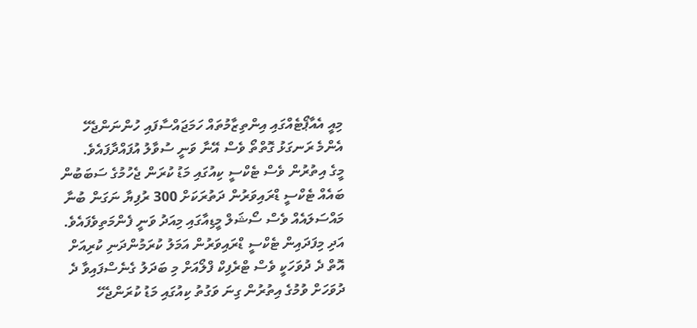މިއީ އެއާޕޯޓެއްގައި އިންތިޒާމުތައް ހަމަޖައްސާފައި ހުންނަންޖެހޭ އެންމެ ރަނގަޅު ގޮތްތޯ ވެސް އޭނާ ވަނީ ސުވާލު އުފައްދާފައެވެ.
މީގެ އިތުރުން ވެސް ޓެކްސީ ކިއުގައި މަޑު ކުރަން ޖެހުމުގެ ސަބަބުން ބައެއް ޓެކްސީ ޑްރައިވަރުން ދަތުރަކަށް 300 ރުފިޔާ ނަގަން ބުނާ މައްސަލައެއް ވެސް ސޯޝަލް މީޑިއާގައި މިއަދު ވަނީ ފެންމަތިވެފައެވެ. އަދި މިފަދައިން ޓެކްސީ ޑްރައިވަރުން އަމަލު ކުރަމުންދަނި ކުރިއަށް އޮތް ދެ ދުވަހަކީ ވެސް ޓްރެފިކް ފްލޯއަށް މި ބަދަލު ގެނެސްފައިވާ ދެ ދުވަހަށް ވުމުގެ އިތުރުން ގިނަ ވަގުތު ކިއުގައި މަޑު ކުރަންޖެހޭ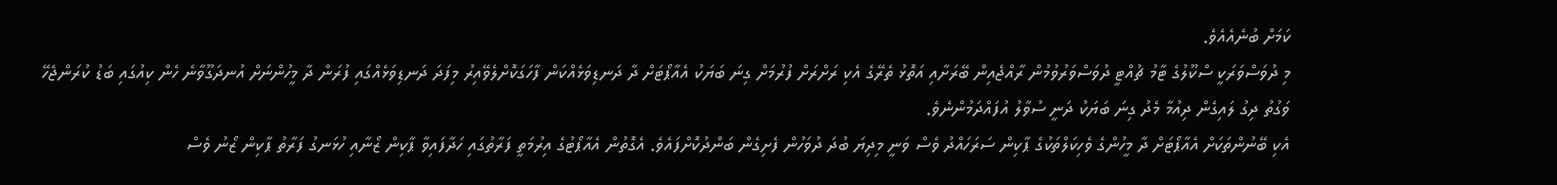ކަމަށް ބުނެއެއެވެ.
މި ދުވަސްވަރަކީ ސްކޫލުގެ ޓާމު ޗުއްޓީ ދުވަސްވަރުވުމުން ރާއްޖެއިން ބޭރަށާއި އަތޮޅު ތެރޭގެ އެކި ރަށްރަށް ފުރުމަށް ގިނަ ބަޔަކު އެއާޕޯޓަށް ދާ ދަނޑިވަޅެއްކަން ފާހަގަކޮށްލެވޭއިރު މިފަދަ ދަނޑިވަޅެއްގައި ފުރަން ދާ މީހުންނަށް އުނދަގޫވާނެ ހެން ކިއުގައި ބަޑު ކުރަންޖެހޭ ވަގުތު ދިގު ލައިގެން ދިއުމާ މެދު ގިނަ ބަޔަކު ދަނީ ސުވާލު އުފައްދަމުންނެވެ.
އެކި ބޭނުންތަކަށް އެއާޕޯޓަށް ދާ މީހުންގެ ވެހިކަލްތަކުގެ ޕާކިން ސަރަހައްދު ވެސް ވަނީ މިދިޔަ ބުދަ ދުވަހުން ފެށިގެން ބަންދުކޮށްފައެވެ. އެގޮތުން އެއާޕޯޓުގެ އިރުމަތީ ފަރާތުގައި ހަދާފައިވާ ޕާކިން ޒޯނާއި ހުޅަނގު ފަރާތު ޕާކިން ޒޯނު ވެސް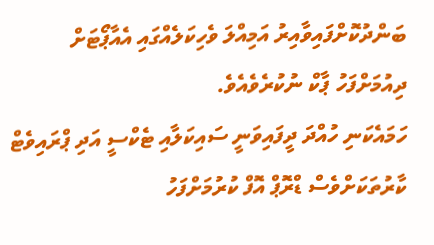ބަންދުކޮށްފައިވާއިރު އަމިއްލަ ވެހިކަލެއްގައި އެއާޕޯޓަށް ދިއުމަށްފަހު ޕާކް ނުކުރެވެއެވެ.
ހަމައެކަނި ހުއްދަ ދީފައިވަނީ ސައިކަލާއި ޓެކްސީ އަދި ޕްރައިވެޓް ކާރުތަކަށްވެސް ޑްރޮޕް އޮފް ކުރުމަށްފަހު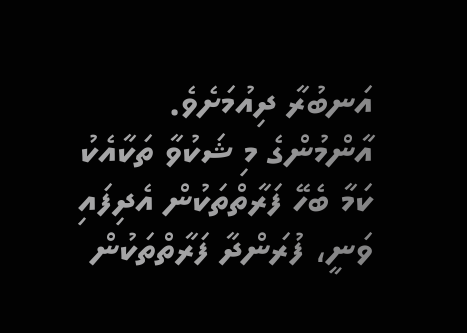އަނބުރާ ދިއުމަށެވެ. އާންމުންގެ މި ޝަކުވާ ތަކާއެކު ކަމާ ބެހޭ ފަރާތްތަކުން އެދިފައި ވަނީ، ފުރަންދާ ފަރާތްތަކުން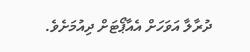ދުރާލާ އަވަހަށް އެއާޕޯޓަށް ދިއުމަށެވެ.